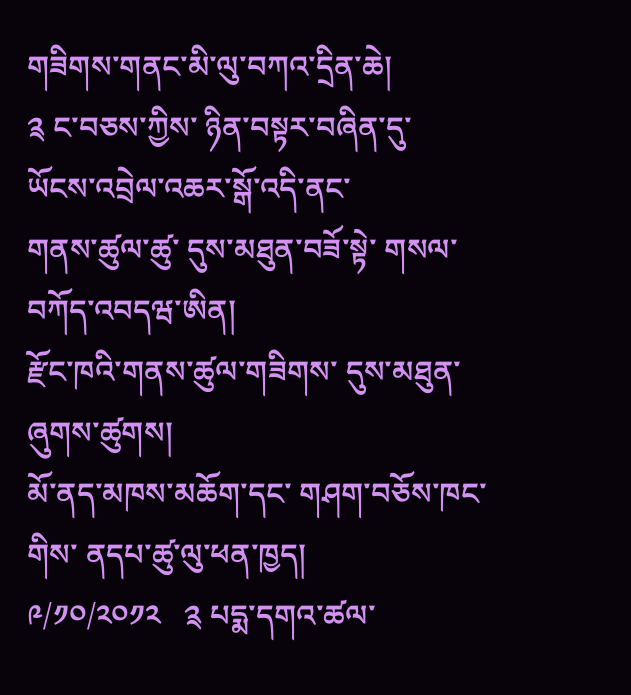གཟིགས་གནང་མི་ལུ་བཀའ་དྲིན་ཆེ།
༉ ང་བཅས་ཀྱིས་ ཉིན་བསྟར་བཞིན་དུ་
ཡོངས་འབྲེལ་འཆར་སྒོ་འདི་ནང་
གནས་ཚུལ་ཚུ་ དུས་མཐུན་བཟོ་སྟེ་ གསལ་བཀོད་འབདཝ་ཨིན།
རྫོང་ཁའི་གནས་ཚུལ་གཟིགས་ དུས་མཐུན་ཞུགས་ཚུགས།
མོ་ནད་མཁས་མཆོག་དང་ གཤག་བཅོས་ཁང་གིས་ ནདཔ་ཚུ་ལུ་ཕན་ཁྱད།
༩/༡༠/༢༠༡༢   ༉ པདྨ་དགའ་ཚལ་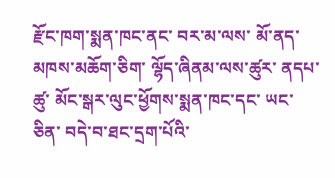རྫོང་ཁག་སྨན་ཁང་ནང་ བར་མ་ལས་ མོ་ནད་མཁས་མཆོག་ཅིག་ ལྷོད་ཞིནམ་ལས་ཚུར་ ནདཔ་ཚུ་ མོང་སྒར་ལུང་ཕྱོགས་སྨན་ཁང་དང་ ཡང་ཅིན་ བདེ་བ་ཐང་དྲག་པོའི་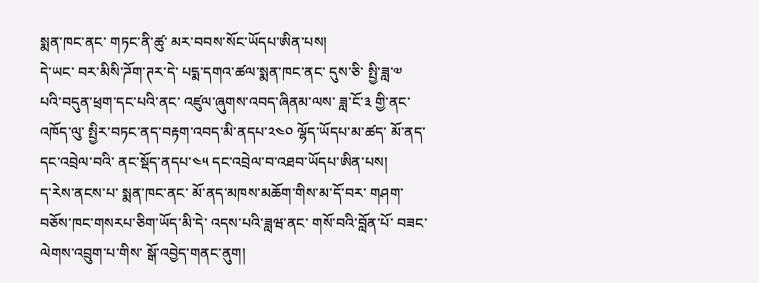སྨན་ཁང་ནང་ གཏང་ནི་ཚུ་ མར་བབས་སོང་ཡོདཔ་ཨིན་པས།
དེ་ཡང་ བར་མིསི་ཌོག་ཊར་དེ་ པདྨ་དགའ་ཚལ་སྨན་ཁང་ནང་ དུས་ཅི་ སྤྱི་ཟླ་༧ པའི་བདུན་ཕྲག་དང་པའི་ནང་ འཛུལ་ཞུགས་འབད་ཞིནམ་ལས་ ཟླ་ངོ་༣ གྱི་ནང་འཁོད་ལུ་ སྤྱིར་བཏང་ནད་བརྟག་འབད་མི་ནདཔ་༢༤༠ ལྷོད་ཡོདཔ་མ་ཚད་ མོ་ནད་དང་འབྲེལ་བའི་ ནང་སྡོད་ནདཔ་༤༥ དང་འབྲེལ་བ་འཐབ་ཡོདཔ་ཨིན་པས།
ད་རེས་ནངས་པ་ སྨན་ཁང་ནང་ མོ་ནད་མཁས་མཆོག་གིས་མ་དོ་བར་ གཤག་བཅོས་ཁང་གསརཔ་ཅིག་ཡོད་མི་དེ་ འདས་པའི་ཟླཝ་ནང་ གསོ་བའི་བློན་པོ་ བཟང་ལེགས་འབྲུག་པ་གིས་ སྒོ་འབྱེད་གནང་ནུག།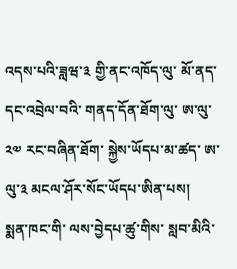འདས་པའི་ཟླཝ་༣ གྱི་ནང་འཁོད་ལུ་ མོ་ནད་དང་འབྲེལ་བའི་ གནད་དོན་ཐོག་ལུ་ ཨ་ལུ་༢༧ རང་བཞིན་ཐོག་ སྐྱེས་ཡོདཔ་མ་ཚད་ ཨ་ལུ་༣ མངལ་ཤོར་སོང་ཡོདཔ་ཨིན་པས།
སྨན་ཁང་གི་ ལས་བྱེདཔ་ཚུ་གིས་ སླབ་མིའི་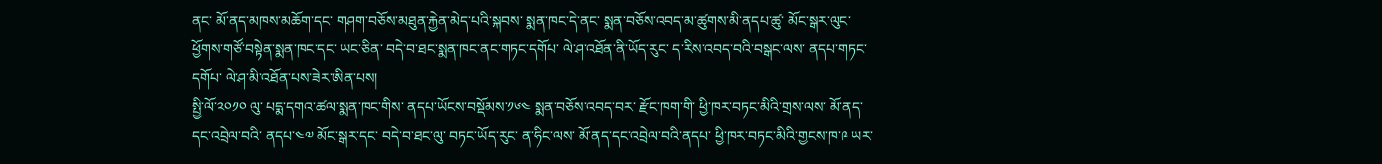ནང་ མོ་ནད་མཁས་མཆོག་དང་ གཤག་བཅོས་མཐུན་རྐྱེན་མེད་པའི་སྐབས་ སྨན་ཁང་དེ་ནང་ སྨན་བཅོས་འབད་མ་ཚུགས་མི་ནདཔ་ཚུ་ མོང་སྒར་ལུང་ཕྱོགས་གཙོ་བསྟེན་སྨན་ཁང་དང་ ཡང་ཅིན་ བདེ་བ་ཐང་སྨན་ཁང་ནང་གཏང་དགོཔ་ ལེ་ཤ་འཐོན་ནི་ཡོད་རུང་ ད་རིས་འབད་བའི་བསྒང་ལས་ ནདཔ་གཏང་དགོཔ་ ལེ་ཤ་མི་འཐོན་པས་ཟེར་ཨིན་པས།
སྤྱི་ལོ་༢༠༡༠ ལུ་ པདྨ་དགའ་ཚལ་སྨན་ཁང་གིས་ ནདཔ་ཡོངས་བསྡོམས་༡༦༤ སྨན་བཅོས་འབད་བར་ རྫོང་ཁག་གི་ ཕྱི་ཁར་བཏང་མིའི་གྲས་ལས་ མོ་ནད་དང་འབྲེལ་བའི་ ནདཔ་༤༧ མོང་སྒར་དང་ བདེ་བ་ཐང་ལུ་ བཏང་ཡོད་རུང་ ན་ཧིང་ལས་ མོ་ནད་དང་འབྲེལ་བའི་ནདཔ་ ཕྱི་ཁར་བཏང་མིའི་གྱངས་ཁ་༩ ཡར་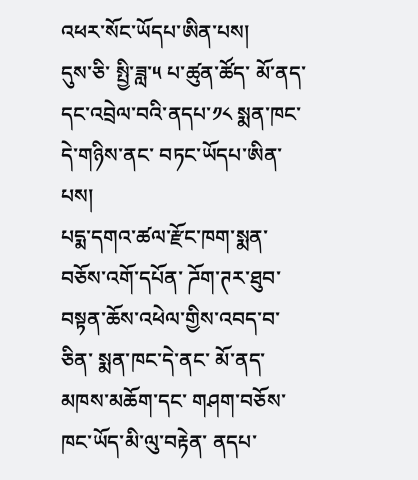འཕར་སོང་ཡོདཔ་ཨིན་པས།
དུས་ཅི་ སྤྱི་ཟླ་༥ པ་ཚུན་ཚོད་ མོ་ནད་དང་འབྲེལ་བའི་ནདཔ་༡༨ སྨན་ཁང་དེ་གཉིས་ནང་ བཏང་ཡོདཔ་ཨིན་པས།
པདྨ་དགའ་ཚལ་རྫོང་ཁག་སྨན་བཅོས་འགོ་དཔོན་ ཌོག་ཊར་ཐུབ་བསྟན་ཆོས་འཕེལ་གྱིས་འབད་བ་ཅིན་ སྨན་ཁང་དེ་ནང་ མོ་ནད་མཁས་མཆོག་དང་ གཤག་བཅོས་ཁང་ཡོད་མི་ལུ་བརྟེན་ ནདཔ་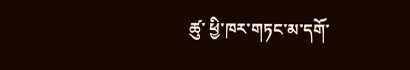ཚུ་ ཕྱི་ཁར་གཏང་མ་དགོ་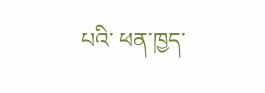པའི་ ཕན་ཁྱད་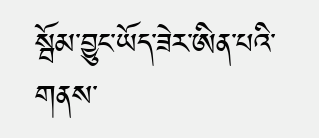སྦོམ་བྱུང་ཡོད་ཟེར་ཨིན་པའི་གནས་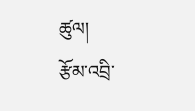ཚུལ།
རྩོམ་འབྲི་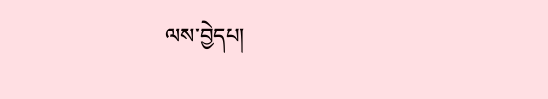ལས་བྱེདཔ།